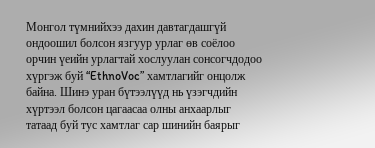Монгол түмнийхээ дахин давтагдашгүй ондоошил болсон язгуур урлаг өв соёлоо орчин үеийн урлагтай хослуулан сонсогчдодоо хүргэж буй “EthnoVoc” хамтлагийг онцолж байна. Шинэ уран бүтээлүүд нь үзэгчдийн хүртээл болсон цагаасаа олны анхаарлыг татаад буй тус хамтлаг сар шинийн баярыг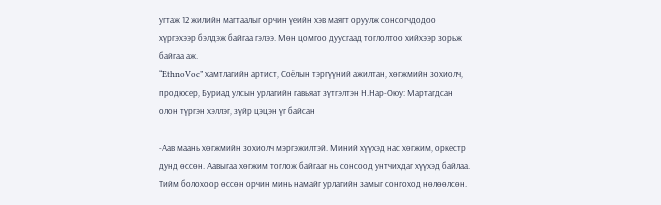угтаж 12 жилийн магтаалыг орчин үеийн хэв маягт оруулж сонсогчдодоо хүргэхээр бэлдэж байгаа гэлээ. Мөн цомгоо дуусгаад тоглолтоо хийхээр зорьж байгаа аж.
“EthnoVoc” хамтлагийн артист, Соёлын тэргүүний ажилтан, хөгжмийн зохиолч, продюсер, Буриад улсын урлагийн гавьяат зүтгэлтэн Н.Нар-Оюу: Мартагдсан олон түргэн хэллэг, зүйр цэцэн үг байсан

-Аав маань хөгжмийн зохиолч мэргэжилтэй. Миний хүүхэд нас хөгжим, оркестр дунд өссөн. Аавыгаа хөгжим тоглож байгааг нь сонсоод унтчихдаг хүүхэд байлаа. Тийм болохоор өссөн орчин минь намайг урлагийн замыг сонгоход нөлөөлсөн.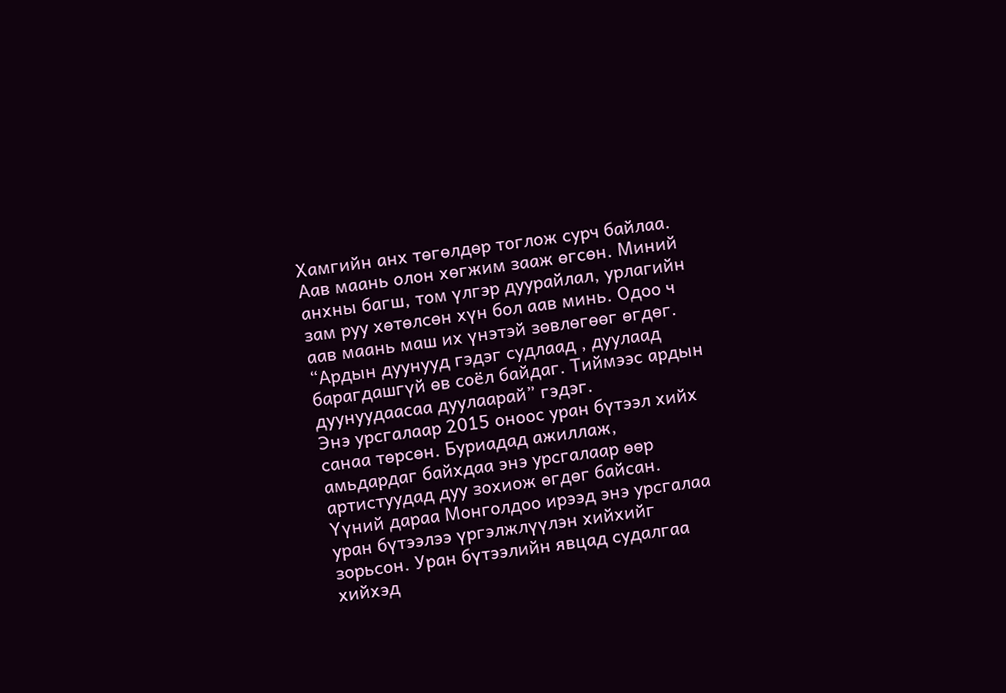Хамгийн анх төгөлдөр тоглож сурч байлаа. Аав маань олон хөгжим зааж өгсөн. Миний анхны багш, том үлгэр дуурайлал, урлагийн зам руу хөтөлсөн хүн бол аав минь. Одоо ч аав маань маш их үнэтэй зөвлөгөөг өгдөг. “Ардын дуунууд гэдэг судлаад , дуулаад барагдашгүй өв соёл байдаг. Тиймээс ардын дуунуудаасаа дуулаарай” гэдэг.
Энэ урсгалаар 2015 оноос уран бүтээл хийх санаа төрсөн. Буриадад ажиллаж, амьдардаг байхдаа энэ урсгалаар өөр артистуудад дуу зохиож өгдөг байсан. Үүний дараа Монголдоо ирээд энэ урсгалаа уран бүтээлээ үргэлжлүүлэн хийхийг зорьсон. Уран бүтээлийн явцад судалгаа хийхэд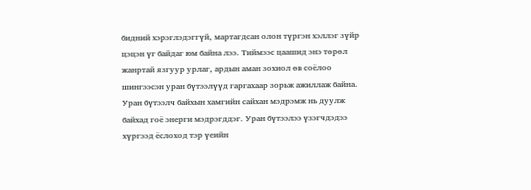бидний хэрэглэдэггүй, мартагдсан олон түргэн хэллэг зүйр цэцэн үг байдаг юм байна лээ. Тиймээс цаашид энэ төрөл жанртай язгуур урлаг, ардын аман зохиол өв соёлоо шингээсэн уран бүтээлүүд гаргахаар зорьж ажиллаж байна.
Уран бүтээлч байхын хамгийн сайхан мэдрэмж нь дуулж байхад гоё энерги мэдрэгддэг. Уран бүтээлээ үзэгчдэдээ хүргээд ёслоход тэр үеийн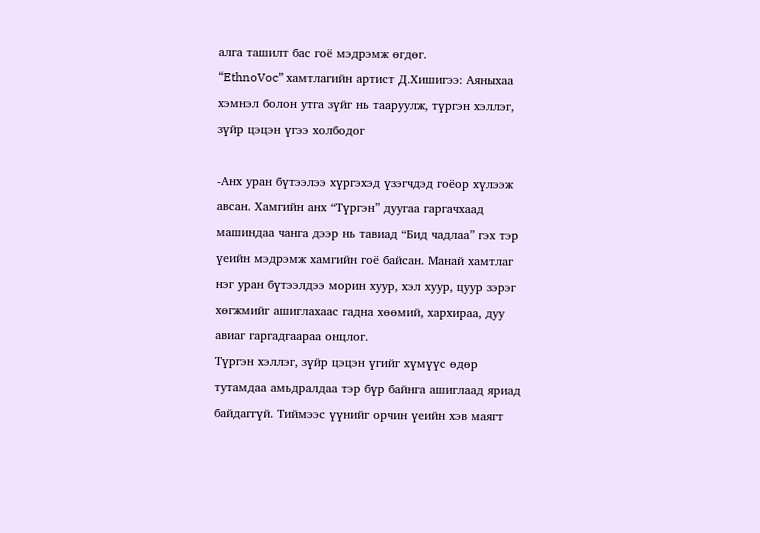алга ташилт бас гоё мэдрэмж өгдөг.
“EthnoVoc” хамтлагийн артист Д.Хишигээ: Аяныхаа хэмнэл болон утга зүйг нь тааруулж, түргэн хэллэг, зүйр цэцэн үгээ холбодог

-Анх уран бүтээлээ хүргэхэд үзэгчдэд гоёор хүлээж авсан. Хамгийн анх “Түргэн” дуугаа гаргачхаад машиндаа чанга дээр нь тавиад “Бид чадлаа” гэх тэр үеийн мэдрэмж хамгийн гоё байсан. Манай хамтлаг нэг уран бүтээлдээ морин хуур, хэл хуур, цуур зэрэг хөгжмийг ашиглахаас гадна хөөмий, хархираа, дуу авиаг гаргадгаараа онцлог.
Түргэн хэллэг, зүйр цэцэн үгийг хүмүүс өдөр тутамдаа амьдралдаа тэр бүр байнга ашиглаад яриад байдаггүй. Тиймээс үүнийг орчин үеийн хэв маягт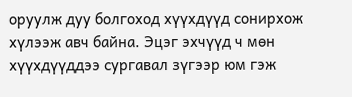оруулж дуу болгоход хүүхдүүд сонирхож хүлээж авч байна. Эцэг эхчүүд ч мөн хүүхдүүддээ сургавал зүгээр юм гэж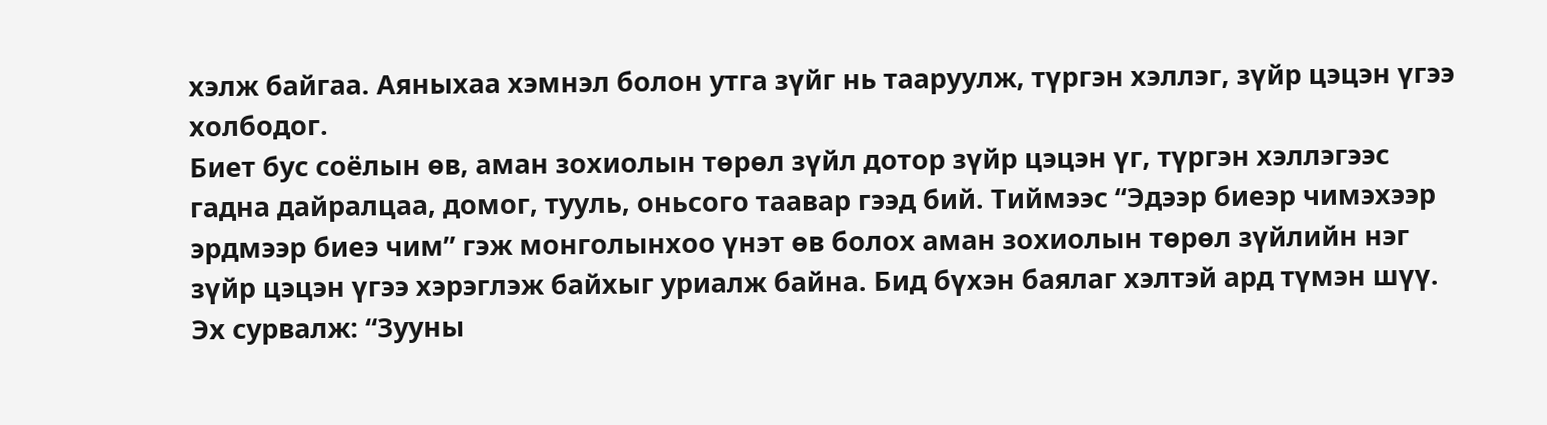хэлж байгаа. Аяныхаа хэмнэл болон утга зүйг нь тааруулж, түргэн хэллэг, зүйр цэцэн үгээ холбодог.
Биет бус соёлын өв, аман зохиолын төрөл зүйл дотор зүйр цэцэн үг, түргэн хэллэгээс гадна дайралцаа, домог, тууль, оньсого таавар гээд бий. Тиймээс “Эдээр биеэр чимэхээр эрдмээр биеэ чим” гэж монголынхоо үнэт өв болох аман зохиолын төрөл зүйлийн нэг зүйр цэцэн үгээ хэрэглэж байхыг уриалж байна. Бид бүхэн баялаг хэлтэй ард түмэн шүү.
Эх сурвалж: “Зууны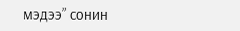мэдээ” сонин